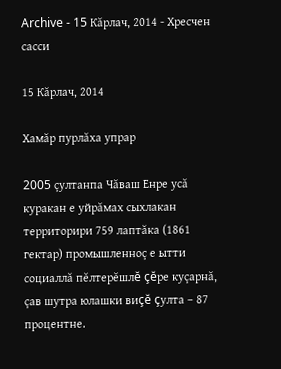Archive - 15 Кăрлач, 2014 - Хресчен сасси

15 Кăрлач, 2014

Хамăр пурлăха упрар

2005 çултанпа Чăваш Енре усă куракан е уйрăмах сыхлакан территорири 759 лаптăка (1861 гектар) промышленноç е ытти социаллă пĕлтерĕшлĕ çĕре куçарнă, çав шутра юлашки виçĕ çулта – 87 процентне.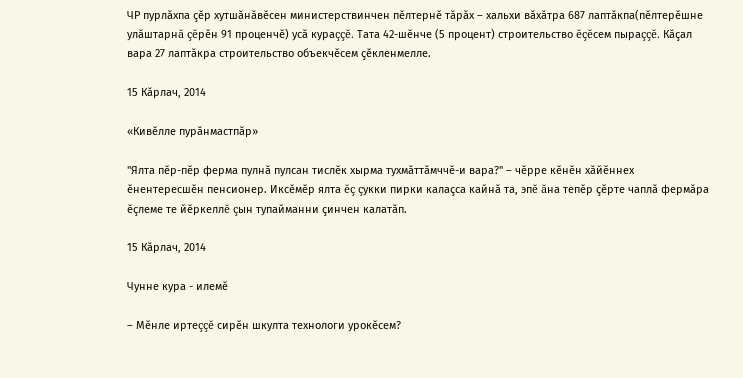ЧР пурлăхпа çĕр хутшăнăвĕсен министерствинчен пĕлтернĕ тăрăх – хальхи вăхăтра 687 лаптăкпа(пĕлтерĕшне улăштарнă çĕрĕн 91 проценчĕ) усă кураççĕ. Тата 42-шĕнче (5 процент) строительство ĕçĕсем пыраççĕ. Кăçал вара 27 лаптăкра строительство объекчĕсем çĕкленмелле.

15 Кăрлач, 2014

«Кивĕлле пурăнмастпăр»

"Ялта пĕр-пĕр ферма пулнă пулсан тислĕк хырма тухмăттăмччĕ-и вара?" – чĕрре кĕнĕн хăйĕннех ĕнентересшĕн пенсионер. Иксĕмĕр ялта ĕç çукки пирки калаçса кайнă та, эпĕ ăна тепĕр çĕрте чаплă фермăра ĕçлеме те йĕркеллĕ çын тупайманни çинчен калатăп.

15 Кăрлач, 2014

Чунне кура - илемĕ

– Мĕнле иртеççĕ сирĕн шкулта технологи урокĕсем?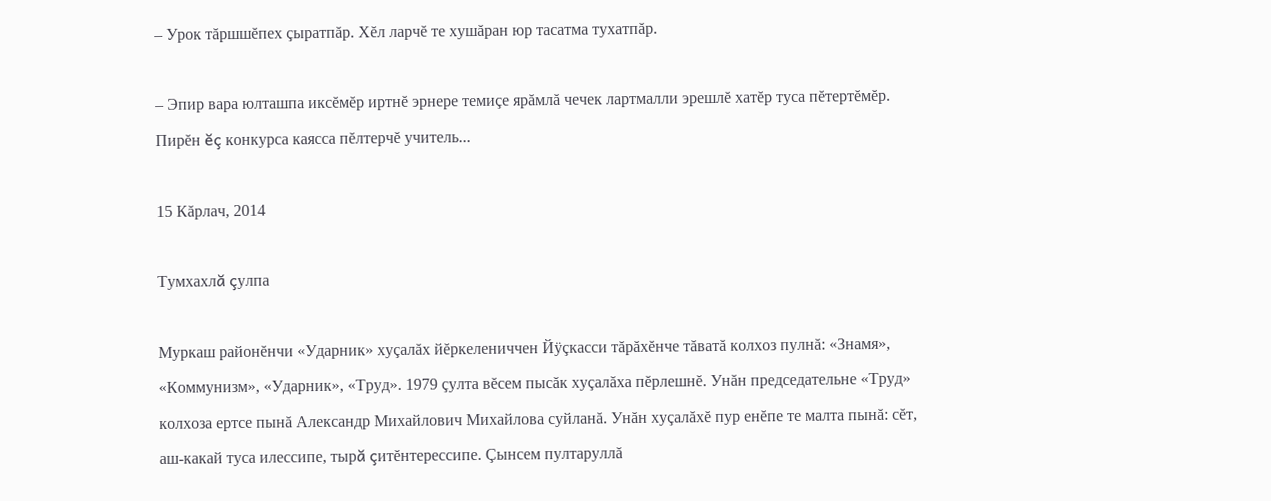– Урок тăршшĕпех çыратпăр. Хĕл ларчĕ те хушăран юр тасатма тухатпăр.

– Эпир вара юлташпа иксĕмĕр иртнĕ эрнере темиçе ярăмлă чечек лартмалли эрешлĕ хатĕр туса пĕтертĕмĕр. Пирĕн ĕç конкурса каясса пĕлтерчĕ учитель...

15 Кăрлач, 2014

Тумхахлă çулпа

Муркаш районĕнчи «Ударник» хуçалăх йĕркелениччен Йÿçкасси тăрăхĕнче тăватă колхоз пулнă: «Знамя», «Коммунизм», «Ударник», «Труд». 1979 çулта вĕсем пысăк хуçалăха пĕрлешнĕ. Унăн председательне «Труд» колхоза ертсе пынă Александр Михайлович Михайлова суйланă. Унăн хуçалăхĕ пур енĕпе те малта пынă: сĕт, аш-какай туса илессипе, тырă çитĕнтерессипе. Çынсем пултаруллă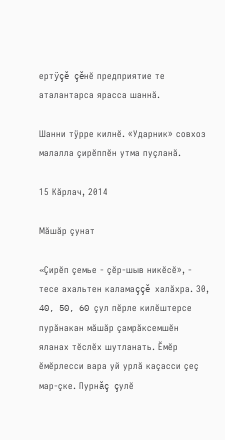ертÿçĕ çĕнĕ предприятие те аталантарса ярасса шаннă.

Шанни тÿрре килнĕ. «Ударник» совхоз малалла çирĕппĕн утма пуçланă.

15 Кăрлач, 2014

Мăшăр çунат

«Çирĕп çемье - çĕр-шыв никĕсĕ», - тесе ахальтен каламаççĕ халăхра. 30, 40, 50, 60 çул пĕрле килĕштерсе пурăнакан мăшăр çамрăксемшĕн яланах тĕслĕх шутланать. Ĕмĕр ĕмĕрлесси вара уй урлă каçасси çеç мар-çке. Пурнăç çулĕ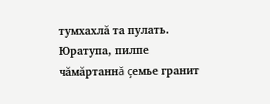тумхахлă та пулать. Юратупа, пилпе чăмăртаннă çемье гранит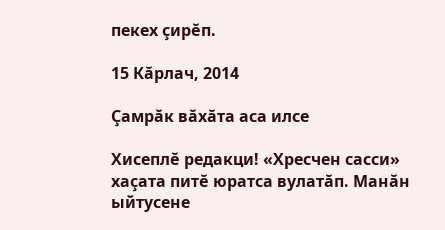пекех çирĕп.

15 Кăрлач, 2014

Çамрăк вăхăта аса илсе

Хисеплĕ редакци! «Хресчен сасси» хаçата питĕ юратса вулатăп. Манăн ыйтусене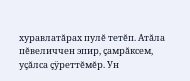хуравлатăрах пулĕ тетĕп. Атăла пĕвеличчен эпир, çамрăксем, уçăлса çÿреттĕмĕр. Ун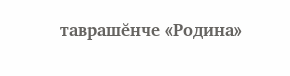таврашĕнче «Родина»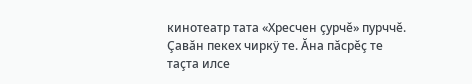кинотеатр тата «Хресчен çурчĕ» пурччĕ. Çавăн пекех чиркÿ те. Ăна пăсрĕç те таçта илсе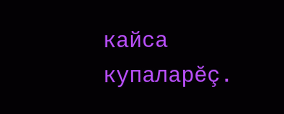кайса купаларĕç.